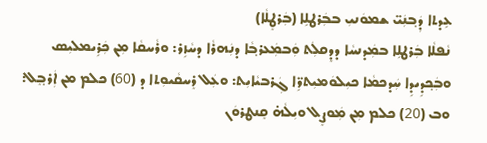ܥܹܕܬܐ ܕܲܒ݂ܢܲܝ̈ ܫܡܘܿܢܝܼ ܒܒܲܪܛܠܹܐ (ܒܲܪܛܸܠܵܐ)
ܢܵܦܠܵܐ ܒܲܪܛܠܹܐ ܒܡܲܕܢܚܵܐ ܕܕܸܩܠܲܬ ܘܲܒܡܲܥܪܒ݂ܵܐ ܕܢܲܗܪܵܐ ܕܚܵܙܹܪ: ܘܪܵܚܩܵܐ ܡܼܢ ܟܲܪܹܝܡܠܝܼܣ ܘܒܲܟ݂ܕܹܝܕܹܐ ܚܲܕܟܡܵܐ ܟܝܼܠܘܿܡܝܼܬܪܹ̈ܐ ܓܲܪܒܝܵܐܝܼܬ: ܘܥܲܠ ܪܸܚܩܵܝܘܼܬܐ ܕ (60) ܟܠܡ ܡܢ ܐܲܪܒ݂ܸܠ: ܘܒ (20) ܟܠܡ ܡܼܢ ܡܲܘܨܸܠ ܘܝܼܠܵܗ̇ ܩܸܢܛܪܘܿܢ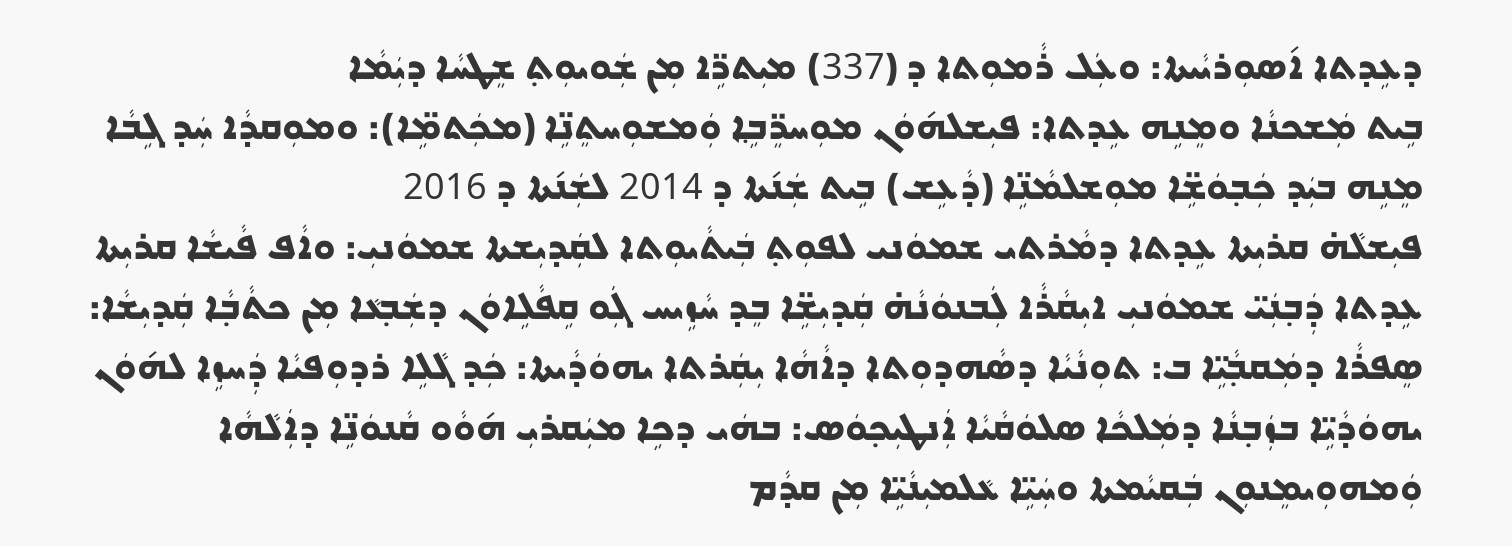ܕܥܹܕܬܐ ܐ݇ܣܘܼܪܝܵܝܬܐ: ܘܥܲܠ ܪܵܡܘܼܬܐ ܕ (337) ܡܝܼܬܪܹ̈ܐ ܡܼܢ ܫܲܘܝܘܼܬ݂ ܫܸܛܚܵܐ ܕܝܲܡܵܐ
ܒܹܝܬ ܡܲܫܟܢܵܐ ܘܡܸܢܹܗ ܥܹܕܬܐ: ܦܝܼܫܠܗ݇ܘܿܢ ܡܘܼܚܪܸ̈ܒ݂ܹܐ ܘܲܡܫܘܼܚܬܸܢܹ̈ܐ (ܡܟܲܬܡܹ̈ܐ): ܘܡܘܼܩܕܵܐ ܚܲܕ ܓܹܒܵܐ ܡܸܢܹܗ ܒܝܲܕ ܟܲܒ݂ܘܿܫܹ̈ܐ ܡܘܼܫܠܡܵܢܹ̈ܐ (ܕܵܥܹܫ) ܒܹܝܬ ܫܲܢ݇ܬܐ ܕ 2014 ܠܫܲܢ݇ܬܐ ܕ 2016
ܦܝܼܫܠܵܗ̇ ܩܪܝܼܬܐ ܥܹܕܬܐ ܕܡܵܪܬܝ ܫܡܘܿܢܝ ܠܦܘܼܬ݂ ܒܲܝܬܵܝܘܼܬܐ ܠܩܲܕܝܼܫܬܐ ܫܡܘܿܢܝܼ: ܘܐܵܦ ܦܵܝܫܵܐ ܩܪܝܼܬܐ ܥܹܕܬܐ ܕܲܒ݂ܢܲܝ̈ ܫܡܘܿܢܝܼ ܐܝܼܩܵܪܵܐ ܠܲܒܢܘܿܢܵܗ̇ ܩܲܕܝܼܫܹ̈ܐ ܒܸܕ ܚܵܙܹܝܚ ܓܲܘ ܩܹܦܵܠܹܐܘܿܢ ܕܫܲܒ݂ܥܵܐ ܡܼܢ ܟܬܵܒ݂ܵܐ ܩܲܕܝܼܫܵܐ: ܣܸܦܪܵܐ ܕܡܲܩܒ݂ܵܝܹ̈ܐ ܒ: ܬܘܼܢܵܝܵܐ ܕܣܵܗܕܘܼܬܐ ܕܐܵܗܵܐ ܝܼܩܲܪܬܐ ܝܗܘܿܕܵܝܬܐ: ܟܲܕ ܓܵܠܹܐ ܪܕܘܼܦܝܵܐ ܕܲܚܙܹܐ ܠܗ݇ܘܿܢ ܝܗܘܿܕܵܝܹ̈ܐ ܒܙܲܒ݂ܢܵܐ ܕܡܲܠܟܵܐ ܣܠܘܿܩܵܝܵܐ ܐܲܢܛܝܼܟ݂ܘܿܣ: ܒܗܿܝ ܕܟܹܐ ܡܝܲܩܪܝܼ ܗ݇ܘܵܘ ܩܵܢܘܿܢܹ̈ܐ ܕܐܲܠܵܗܵܐ ܘܲܡܗܘܼܝܡܸܢܘܼܢ ܒܲܩܝܵܡܬܐ ܘܚܲܝܹ̈ܐ ܥܵܠܡܝܼܢܵܝܹ̈ܐ ܡܼܢ ܩܕܵܡ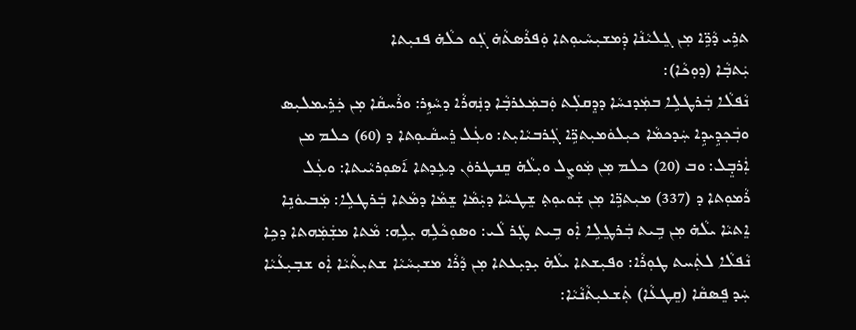ܬܪܹܝ ܕܵܪܹ̈ܐ ܡܼܢ ܓܸܠܝܵܢܵܐ ܕܲܡܫܝܼܚܵܝܘܼܬܐ ܘܲܦܪܵܣܬܵܗ̇ ܓܲܘ ܟܠܵܗ̇ ܦܢܝܼܬܐ
ܝܲܬܒ݂ܵܐ (ܕܘܼܟܵܐ):
ܢܵܦܠܵܐ ܒܲܪܛܠܹܐ ܒܡܲܕܢܚܵܐ ܕܕܸܩܠܲܬ ܘܲܒܡܲܥܪܒ݂ܵܐ ܕܢܲܗܪܵܐ ܕܚܵܙܹܪ: ܘܪܵܚܩܵܐ ܡܼܢ ܟܲܪܹܝܡܠܝܼܣ ܘܒܲܟ݂ܕܹܝܕܹܐ ܚܲܕܟܡܵܐ ܟܝܼܠܘܿܡܝܼܬܪܹ̈ܐ ܓܲܪܒܝܵܐܝܼܬ: ܘܥܲܠ ܪܸܚܩܵܝܘܼܬܐ ܕ (60) ܟܠܡ ܡܢ ܐܲܪܒ݂ܸܠ: ܘܒ (20) ܟܠܡ ܡܼܢ ܡܲܘܨܸܠ ܘܝܼܠܵܗ̇ ܩܸܢܛܪܘܿܢ ܕܥܹܕܬܐ ܐ݇ܣܘܼܪܝܵܝܬܐ: ܘܥܲܠ ܪܵܡܘܼܬܐ ܕ (337) ܡܝܼܬܪܹ̈ܐ ܡܼܢ ܫܲܘܝܘܼܬ݂ ܫܸܛܚܵܐ ܕܝܲܡܵܐ ܫܸܡܵܐ ܕܡܵܬܐ ܒܲܪܛܠܹܐ: ܡܲܒܝܘܿܢܹܐ ܐܸܬܝܵܐ ܝܠܵܗ̇ ܡܼܢ ܒܹܝܬ ܒܲܪܛܸܠܹܐ ܐܲܘ ܒܹܝܬ ܛܲܪ ܠܵܝ: ܘܣܘܼܟܵܠܹܗ ܝܼܠܹܗ: ܡܵܬܐ ܡܫܲܡܲܗܬܐ ܕܟܹܐ ܢܵܦܠܵܐ ܠܬܲܚܬ ܛܘܼܪܵܐ: ܘܦܝܼܫܬܐ ܝܠܵܗ̇ ܝܼܕܝܼܥܬܐ ܡܼܢ ܕܵܪܵܐ ܡܫܝܼܚܵܝܵܐ ܫܬܝܼܬܵܝܵܐ ܐܲܘ ܫܒ݂ܝܼܥܵܝܵܐ
ܚܲܕ ܦܸܣܩܵܐ (ܩܸܛܥܵܐ) ܬܲܫܥܝܼܬܵܢܵܝܵܐ: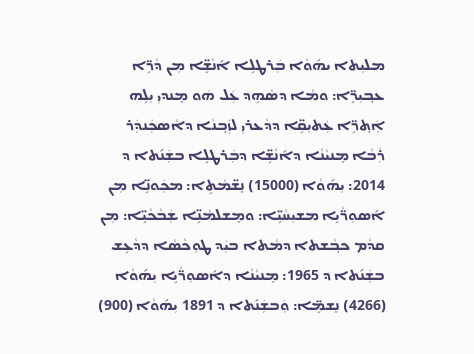ܡܠܝܼܬܐ ܝܗ݇ܘܵܐ ܒܲܪܛܠܹܐ ܐ݇ܢܵܫܹ̈ܐ ܡܼܢ ܕܵܪܹ̈ܐ ܥܒ݂ܝܼܪܹ̈ܐ: ܘܡܵܐ ܕܣܵܗܹܕ ܥܲܠ ܗܿܘ ܡܸܢܕܝܼ ܝܼܠܹܗ ܐܲܬ݂ܪܹ̈ܐ ܥܲܬܝܼܩܹ̈ܐ ܕܕܵܥܪܝܼ ܠܙܲܒ݂ܢܵܐ ܕܐܵܣܟܲܢܕܲܪ ܪܲܒܵܐ ܡܸܢܝܵܢܵܐ ܕܐ݇ܢܵܫܹ̈ܐ ܕܒܲܪܛܠܹܐ ܒܫܲܢ݇ܬܐ ܕ 2014: ܝܼܗ݇ܘܵܐ (15000) ܢܸܫ̈ܡܵܬܹܐ: ܡܟܲܘܢܹ̈ܐ ܡܼܢ ܐ݇ܣܘܼܪ̈ܵܝܹܐ ܡܫܝܼܚܵܝܹ̈ܐ: ܘܡܸܫܠܡܵܢܹ̈ܐ ܫܲܒܵܟܵܝܹ̈ܐ: ܡܼܢ ܩܕܵܡ ܟܒ݂ܵܫܬܐ ܕܡܵܬܐ ܒܝܲܕ ܛܘܼܟܵܣܵܐ ܕܕܵܥܹܫ ܒܫܲܢ݇ܬܐ ܕ 1965: ܡܸܢܝܵܢܵܐ ܕܐ݇ܣܘܼܪ̈ܵܝܹܐ ܝܼܗ݇ܘܵܐ (4266) ܢܸܫܡܹ̈ܐ: ܘܲܒܫܲܢ݇ܬܐ ܕ 1891 ܝܼܗ݇ܘܵܐ (900)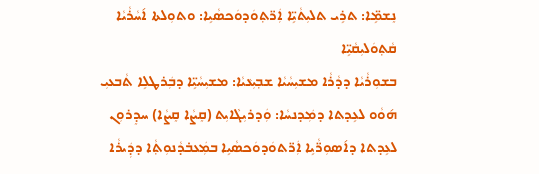ܢܸܫܡܹ̈ܐ: ܬܪܹܝ ܬܠܝܼܬܵܝܹ̈ܐ ܐܲܪ̈ܬ݂ܘܿܕܘܿܟܣܵܝܹܐ: ܘܬܘܼܠܬܐ ܐ݇ܚܵܪܵܝܵܐ ܩܵܬ݂ܘܿܠܝܼܩܵܝܹ̈ܐ
ܒܫܘܼܪܵܝܵܐ ܕܕܵܪܵܐ ܡܫܝܼܚܵܝܵܐ ܫܒ݂ܝܼܥܵܝܵܐ: ܡܫܝܼܚܵܝܹ̈ܐ ܕܒܲܪܛܠܹܐ ܬܵܒܥܝܼ ܗ݇ܘܵܘ ܠܥܹܕܬܐ ܕܡܲܕܢܚܵܐ: ܘܲܕܪܝܼܓܵܐܝܼܬ (ܩܸܨܵܐ ܩܸܨܵܐ) ܚܕܸܪܘܼܢ ܠܥܹܕܬܐ ܕܐ݇ܣܘܼܪ̈ܵܝܹܐ ܐܲܪ̈ܬܘܿܕܘܿܟܣܵܝܹܐ ܒܡܲܥܒ̇ܕܵܢܘܼܬ݂ܵܐ ܕܕܲܝܪܵܐ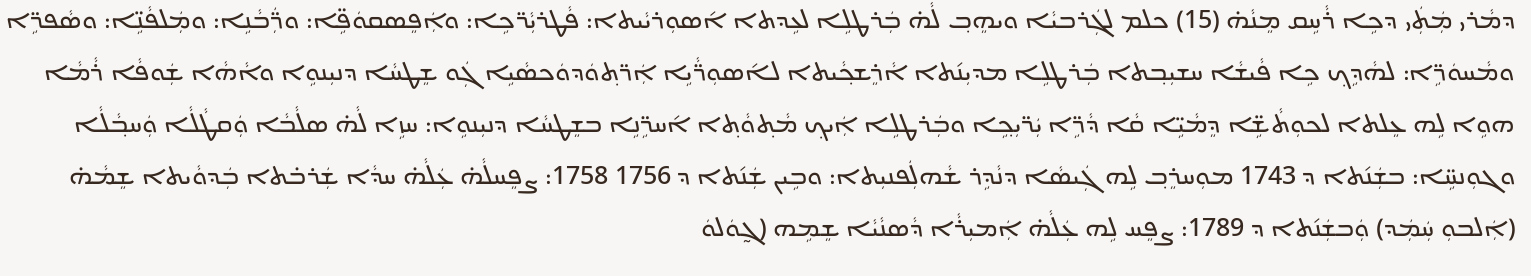ܕܡܵܪܝ ܡܲܬܲܝ ܕܟܹܐ ܪܵܚܹܩ ܡܸܢܵܗ̇ (15) ܟܠܡ ܠܓܲܪܒܝܵܐ ܘܝܗܸܒ݂ ܠܵܗ̇ ܒܲܪܛܠܹܐ ܠܥܹܕܬܐ ܐ݇ܣܘܼܪܝܵܝܬܐ: ܦܵܛܪܝܼܵܪ̈ܟܹܐ: ܘܐܲܦܸܣܩܘܿܦܹ̈ܐ: ܘܪ̈ܲܒܵܢܹܐ: ܘܡܲܠܦܵܢܹ̈ܐ: ܘܣܵܦܪܹ̈ܐ ܘܡܵܚܘܿܪܹ̈ܐ: ܠܗܵܕܹܟ݂ ܟܹܐ ܦܵܝܫܵܐ ܚܫܝܼܒ݂ܬܐ ܒܲܪܛܠܹܐ ܡܕܝܼܢ݇ܬܐ ܐܵܪܸܫܟ݂ܵܝܬܐ ܠܐ݇ܣܘܼܪ̈ܵܝܹܐ ܐܲܪ̈ܬ݂ܘܿܕܘܿܟܣܵܝܹܐ ܓܲܘ ܫܸܛܚܵܐ ܕܢܝܼܢܘܹܐ ܘܐܵܗܵܐ ܫܲܘܦܵܐ ܪܵܡܵܐ ܗܘܹܐ ܠܹܗ ܥܸܠܬܐ ܠܟܘܼܬܵܫܹ̈ܐ ܕܸܡܵܝܹ̈ܐ ܩܵܐ ܕܵܪܹ̈ܐ ܝܲܪ̈ܝܼܟ݂ܹܐ ܘܒܲܪܛܠܹܐ ܐܲܝܟ݂ ܡܵܬ݂ܘܵܬ݂ܐ ܐ݇ܚܪܹ̈ܢܹܐ ܒܫܸܛܚܵܐ ܕܢܝܼܢܘܹܐ: ܚܙܹܐ ܠܵܗ̇ ܣܠܵܒܵܐ ܘܲܩܛܵܠܵܐ ܘܲܚܒ݂ܵܠܵܐ ܘܓܘܼܢܚܹ̈ܐ: ܒܫܲܢ݇ܬܐ ܕ 1743 ܡܘܼܚܪܸܒ݂ ܠܹܗ ܓܲܝܣܵܐ ܕܢܵܕܹܪ ܫܵܗܠܲܦܢܝܼܬܐ: ܘܒܹܝܢ ܫܲܢ݇ܬܐ ܕ 1756 1758: ܨܦܸܚܠܵܗ̇ ܥܲܠܵܗ̇ ܚܕܵܐ ܫܲܪܒ̇ܬܐ ܒܲܕܘܵܝܬܐ ܫܸܡܵܗ̇ (ܐܲܠܒܘܼ ܚܲܡܲܕ) ܘܲܒܫܲܢ݇ܬܐ ܕ 1789: ܨܦܸܚ ܠܹܗ ܥܲܠܵܗ̇ ܐܲܡܝܼܪܵܐ ܕܵܣܢܵܝܵܐ ܫܸܡܹܗ (ܓ̰ܘܿܠܘܿ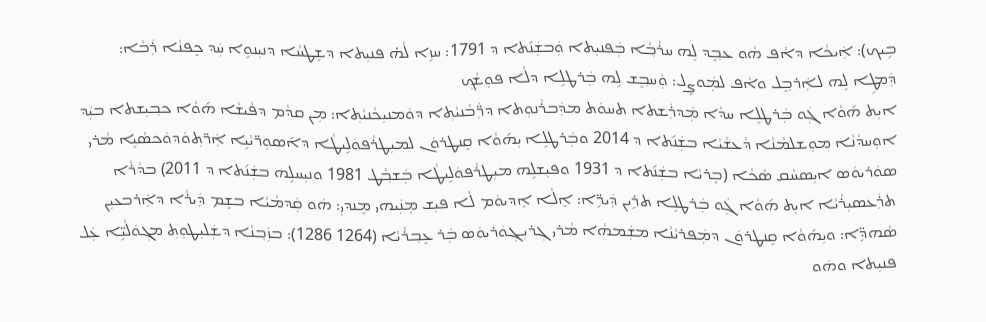ܒܹܝܟ): ܐܲܝܟܵܐ ܕܐܵܦ ܗܵܘ ܥܒ݂ܸܕ ܠܹܗ ܚܪܵܒ݂ܵܐ ܒܲܦܢܝܼܬܐ ܘܲܒܫܲܢ݇ܬܐ ܕ 1791: ܚܙܹܐ ܠܵܗ̇ ܦܢܝܼܬܐ ܕܫܸܛܚܵܐ ܕܢܝܼܢܘܹܐ ܚܲܕ ܟܸܦܢܵܐ ܪܲܒܵܐ: ܕܲܡܛܹܐ ܠܹܗ ܠܐܲܪܒ݂ܸܠ ܘܐܵܦ ܠܡܲܘܨܸܠ: ܘܲܚܒ݂ܸܫ ܠܹܗ ܒܲܪܛܠܹܐ ܕܠܵܐ ܦܘܼܫܵܟ݂
ܐܝܼܬ ܗ݇ܘܵܐ ܓܲܘ ܒܲܪܛܠܹܐ ܚܕܵܐ ܡܲܕܪܲܫܬܐ ܬܚܘܿܬ ܡܕܲܒܪܵܢܘܼܬܐ ܕܪ̈ܲܒܵܢܝܵܬ݂ܐ ܕܘܿܡܢܝܼܟܵܢܝܵܬ݂ܐ: ܡܼܢ ܩܕܵܡ ܕܦܵܝܫܵܐ ܗ݇ܘܵܐ ܟܒ݂ܝܼܫܬܐ ܒܝܲܕ ܐܘܼܚܕܵܢܵܐ ܡܘܼܫܠܡܵܢܵܐ ܕܵܥܫܵܝܵܐ ܒܫܲܢ݇ܬܐ ܕ 2014 ܘܒܲܪܛܠܹܐ ܝܼܗ݇ܘܵܐ ܩܸܢܛܪܘܿܢ ܠܡܝܼܛܪܵܦܘܿܠܹܝܛܵܐ ܕܐ݇ܣܘܼܪ̈ܝܵܝܹܐ ܐܲܪ̈ܬ݂ܘܿܕܘܿܟܣܵܝܹܐ ܡܵܪܝ ܣܘܿܪܝܘܿܣ ܐܝܼܣܚܵܩ ܣܵܟܵܐ (ܒܸܪܝܵܐ ܒܫܲܢ݇ܬܐ ܕ 1931 ܘܦܝܼܫܠܹܗ ܡܝܼܛܪܵܦܘܿܠܹܝܛܵܐ ܒܲܫܒ݂ܵܛ 1981 ܘܢܝܼܚܠܹܗ ܒܫܲܢ݇ܬܐ ܕ 2011) ܒܕܵܪܵܐ ܬܪܲܥܣܝܼܪܵܝܵܐ ܐܝܼܬ ܗ݇ܘܵܐ ܓܲܘ ܒܲܪܛܠܹܐ ܬܪܹܝܢ ܕܲܝܪܹ̈ܐ: ܐܸܠܵܐ ܐܸܕܝܘܿܡ ܠܵܐ ܦܝܼܫ ܡܸܢܲܝܗܝ ܡܸܢܕܝܼ: ܗܿܘ ܩܲܕܡܵܝܵܐ ܒܫܸܡ ܕܲܝܪܵܐ ܕܐܲܪܒܥܝܼܢ ܣܵܗܕܹ̈ܐ: ܘܝܼܗ݇ܘܵܐ ܩܸܢܛܪܘܿܢ ܕܡܲܦܪܝܵܢܵܐ ܡܫܲܡܗܵܐ ܡܵܪܝ ܓ݂ܪܝܼܓ݂ܘܿܪܝܘܿܣ ܒܲܪ ܥܸܒ݂ܪܵܝܵܐ (1264 1286): ܒܙܲܒ݂ܢܵܐ ܕܫܲܠܝܼܛܘܼܬ݂ ܡܓ݂ܘܿܠܵܝܹ̈ܐ ܥܲܠ ܦܢܝܼܬܐ ܘܗܿܘ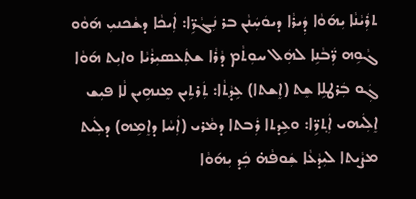ܬܪܲܝܵܢܵܐ ܝܼܗ݇ܘܵܐ ܕܲܝܪܵܐ ܕܝܘܿܚܲܢܵܢ ܒܪ ܢܲܓܵܪܹ̈ܐ: ܐܲܝܟܵܐ ܕܫܵܟܢܝܼ ܗ݇ܘܵܘ ܓܵܘܹܗ ܪ̈ܲܒܵܢܹܐ ܠܗܲܠ ܚܘܼܬܵܡ ܕܵܪܵܐ ܫܬܲܥܣܝܼܪܵܝܵܐ ܘܐܝܼܬ ܗ݇ܘܵܐ ܓܲܘ ܒܲܪܛܠܹܐ ܫܸܬ (ܐܸܫܬܐ) ܥܹܕܵܬ݂ܵܐ: ܬܲܪܬܹܝܢ ܡܸܢܗܹܝܢ ܠܵܐ ܦܝܼܫ ܐܸܠܲܝܗܝ ܐܲܬ݂ܪܹ̈ܐ: ܘܥܹܕܬܐ ܪܲܒܬܐ ܕܡܵܪܝ (ܐܲܚܵܐ ܕܐܸܡܹܗ) ܕܠܲܝܬ ܡܨܵܝܬܐ ܠܝܼܕܵܥܵܐ ܫܲܘܦܵܗ̇ ܟܲܕ ܝܼܗ݇ܘܵܐ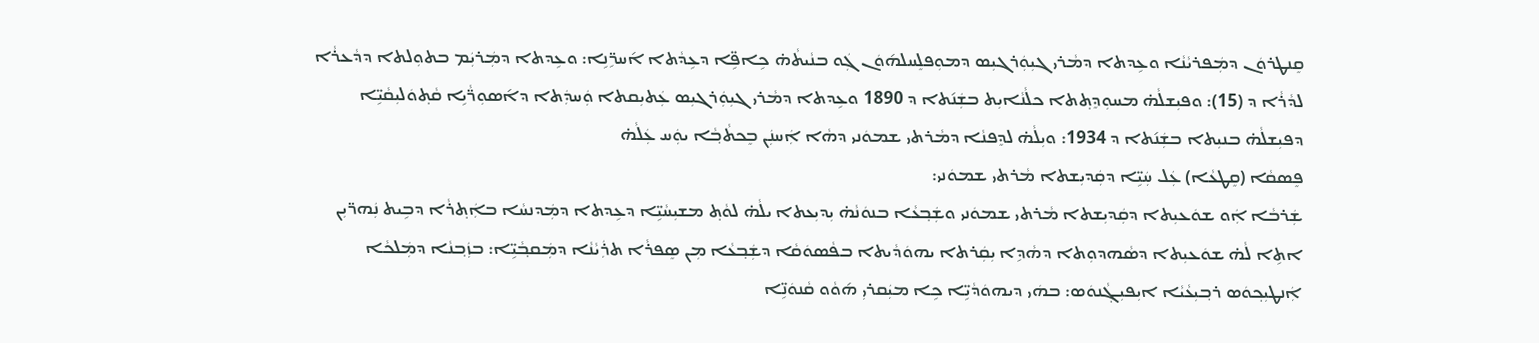ܩܸܢܛܪܘܿܢ ܕܡܲܦܪܝܵܢܵܐ ܘܥܹܕܬܐ ܕܡܵܪܝ ܓܝܼܘܲܪܓܝܼܣ ܕܡܘܼܦܠܸܚܠܗ݇ܘܿܢ ܓܲܘ ܒܢܵܝܬܵܗ̇ ܟܹܐܦܹ̈ܐ ܕܥܹܕܵܬܐ ܐ݇ܚܪܹ̈ܢܹܐ: ܘܥܹܕܬܐ ܕܡܲܪܝܲܡ ܒܬܘܼܠܬܐ ܕܕܵܥܪܵܐ ܠܕܵܪܵܐ ܕ (15): ܘܦܝܼܫܠܵܗ̇ ܡܚܘܼܕܸܬ݂ܬܐ ܟܠܵܢܵܐܝܼܬ ܒܫܲܢ݇ܬܐ ܕ 1890 ܘܥܹܕܬܐ ܕܡܵܪܝ ܓܝܼܘܲܪܓܝܼܣ ܥܲܬܝܼܩܬܐ ܘܲܚܕܲܬܐ ܕܐ݇ܣܘܼܪ̈ܵܝܹܐ ܩܵܬ݂ܘܿܠܝܼܩܵܝܹ̈ܐ ܕܦܝܼܫܠܵܗ̇ ܒܢܝܼܬܐ ܒܫܲܢ݇ܬܐ ܕ 1934: ܘܝܼܠܵܗ̇ ܠܕܸܦܢܵܐ ܕܡܵܪܬܝ ܫܡܘܿܢܝ ܕܗܵܐ ܐܲܚܢܲܢ ܒܸܟܬܵܒ݂ܵܐ ܝܘܲܚ ܥܲܠܵܗ̇
ܦܸܣܩܵܐ (ܩܸܛܥܵܐ) ܥܲܠ ܚܲܝܹ̈ܐ ܕܩܲܕܝܼܫܬܐ ܡܵܪܬܝ ܫܡܘܿܢܝ:
ܫܲܪܒܵܐ ܐܲܘ ܫܘܿܥܝܼܬܐ ܕܩܲܕܝܼܫܬܐ ܡܵܪܬܝ ܫܡܘܿܢܝ ܘܫܲܒ݂ܥܵܐ ܒܢܘܿܢܵܗ̇ ܝܼܕܝܼܥܬܐ ܝܠܵܗ̇ ܠܘܵܬ݂ ܡܫܝܼܚܵܝܹ̈ܐ ܕܥܹܕܬܐ ܕܡܲܕܢܚܵܐ ܒܐܲܬ݂ܪܵܐ ܕܒܹܝܬ ܢܲܗܪ̈ܝܼܢ ܐܬܹܐ ܠܵܗ̇ ܫܘܿܥܝܼܬܐ ܕܣܵܗܕܘܼܬܐ ܕܗܵܕܹܐ ܝܼܩܲܪܬܐ ܝܗܘܿܕܵܝܬܐ ܒܦܵܣܘܿܩܵܐ ܕܫܲܒ݂ܥܵܐ ܡܼܢ ܣܸܦܪܵܐ ܬܪܲܝܵܢܵܐ ܕܡܲܩܒ݂ܵܝܹ̈ܐ: ܒܙܲܒ݂ܢܵܐ ܕܡܲܠܟܵܐ ܐܲܢܛܝܼܟ݂ܘܿܣ ܪܒ݂ܝܼܥܵܝܵܐ ܐܝܼܦܝܼܓ݂ܵܢܘܿܣ: ܒܗܿܝ ܕܝܗܘܿܕܵܝܹ̈ܐ ܟܹܐ ܡܝܲܩܪܝܼ ܗ݇ܘܵܘ ܩܵܢܘܿܢܹ̈ܐ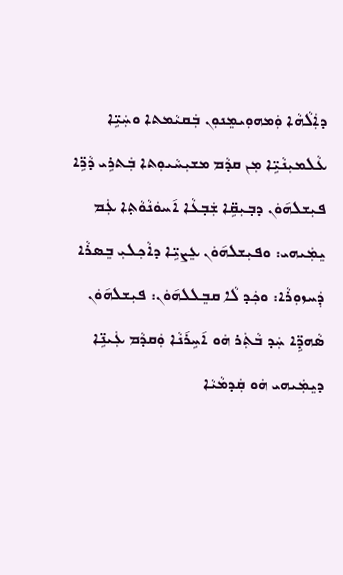ܕܐܲܠܵܗܵܐ ܘܲܡܗܘܼܝܡܸܢܘܼܢ ܒܲܩܝܵܡܬܐ ܘܚܲܝܹ̈ܐ ܥܵܠܡܝܼܢܵܝܹ̈ܐ ܡܼܢ ܩܕܵܡ ܡܫܝܼܚܵܝܘܼܬܐ ܒܲܬܪܹܝ ܕܵܪܹ̈ܐ ܦܝܼܫܠܗ݇ܘܿܢ ܕܒ݂ܝܼܩܹ̈ܐ ܫܲܒ݂ܥܵܐ ܐ݇ܚܘܿܢܵܘܵܬ݂ܐ ܥܲܡ ܝܸܡܲܝܗܝ: ܘܦܝܼܫܠܗ݇ܘܿܢ ܥܸܨܝܹ̈ܐ ܕܐܵܟ݂ܠܝܼ ܒܸܣܪܵܐ ܕܲܚܙܘܼܪܵܐ: ܘܟܲܕ ܠܵܐ ܩܒܸܠܠܗ݇ܘܿܢ: ܦܝܼܫܠܗ݇ܘܿܢ ܣܵܗܕܹ̈ܐ ܚܲܕ ܒܵܬܲܪ ܗܿܘ ܐ݇ܚܹܪ݇ܢܵܐ ܘܲܩܕܵܡ ܥܲܝܢܹ̈ܐ ܕܝܸܡܲܝܗܝ ܗܿܘ ܩܲܕܡܵܝܵܐ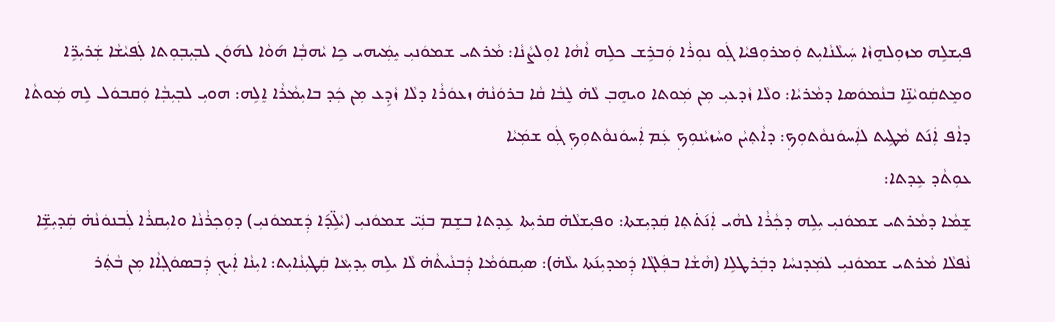ܦܝܼܫܠܹܗ ܡܙܘܼܠܗܸܙܵܐ ܚܲܝܠܵܢܵܐܝܼܬ ܘܲܡܪܘܼܦܝܵܐ ܓܲܘ ܢܘܼܪܵܐ ܘܲܒܪܹܫ ܟܠܹܗ ܐܵܗܵܐ ܐܘܼܠܨܵܢܵܐ: ܡܵܪܬܝ ܫܡܘܿܢܝܼ ܝܸܡܲܝܗܝ ܟܹܐ ܝܵܗܒ݂ܵܐ ܗ݇ܘܵܐ ܠܗ݇ܘܿܢ ܠܒ݂ܝܼܒ݂ܘܼܬܐ ܠܲܦܝܵܫܵܐ ܫܲܪܝܼܪܹ̈ܐ ܘܡܸܬܩܲܘܝܵܢܹ̈ܐ ܒܢܵܡܘܿܣܐ ܕܡܵܪܝܵܐ: ܘܠܵܐ ܙܵܕܥܝܼ ܡܼܢ ܡܲܘܬܐ ܘܝܗܸܒ݂ ܠܵܗ̇ ܠܸܒܵܐ ܩܵܐ ܒܪܘܿܢܵܗ̇ ܙܥܘܿܪܵܐ ܕܠܵܐ ܙܵܕܹܥ ܡܼܢ ܟܲܕ ܒܐܝܼܡܵܪܵܐ ܐܸܠܹܗ: ܗܘܝܼ ܠܒ݂ܝܼܒ݂ܵܐ ܘܲܩܒܘܿܠ ܠܹܗ ܡܲܘܬܵܐ ܕܐܵܦ ܐܲܢ݇ܬ ܡܵܛܹܝܬ ܠܐܲܚܘܿܢܘܵܬܘܼܟ݂: ܕܐܵܬ݂ܝܵܢ ܘܚܵܙܝܵܢܘܼܟ݂ ܥܲܡ ܐܲܚܘܿܢܘܵܬܘܼܟ݂ ܓܲܘ ܫܡܲܝܵܐ
ܥܘܼܬܵܕ ܥܹܕܬܐ:
ܫܸܡܵܐ ܕܡܵܪܬܝ ܫܡܘܿܢܝܼ ܝܼܠܹܗ ܕܟ݂ܵܪܵܐ ܠܗܵܝ ܐܲܢ݇ܬ̇ܬ݂ܐ ܩܲܕܝܼܫܬܐ: ܘܦܝܼܫܠܵܗ̇ ܩܪܝܼܬܐ ܥܹܕܬܐ ܒܫܸܡ ܒܢܲܝ̈ ܫܡܘܿܢܝܼ (ܝܵܠܹ̈ܕ݇ܐ ܕܲܫܡܘܿܢܝܼ) ܕܘܼܟ݂ܪܵܢܵܐ ܘܐܝܼܩܪܵܐ ܠܲܒܢܘܿܢܵܗ̇ ܩܲܕܝܼܫܹ̈ܐ ܢܵܦܠܵܐ ܡܵܪܬܝ ܫܡܘܿܢܝܼ ܠܡܲܕܢܚܵܐ ܕܒܲܪܛܠܹܐ (ܗܵܫܵܐ ܒܦܲܠܓܵܐ ܕܲܡܕܝܼܢ݇ܬܐ ܝܠܵܗ̇): ܣܝܼܩܘܿܡܵܐ ܕܲܒܢܵܝܬܵܗ̇ ܠܵܐ ܝܠܹܗ ܝܼܕܝܼܥܵܐ ܩܲܛܝܼܢܵܐܝܼܬ: ܐܝܼܢܵܐ ܐܲܝܟ݂ ܕܲܒܣܘܿܓ݂ܐܵܐ ܡܼܢ ܒܵܬܲܪ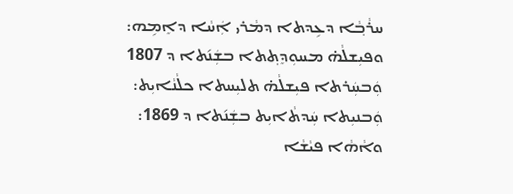ܚܪܵܒ݂ܵܐ ܕܥܹܕܬܐ ܕܡܵܪܝ ܐܲܚܵܐ ܕܐܸܡܹܗ: ܘܦܝܼܫܠܵܗ̇ ܡܚܘܼܕܸܬ݂ܬܐ ܒܫܲܢ݇ܬܐ ܕ 1807 ܘܲܒܚܲܪܬܐ ܦܝܼܫܠܵܗ̇ ܬܠܝܼܚܬܐ ܟܠܵܢܵܐܝܼܬ: ܘܲܒܢܝܼܬܐ ܚܲܕܬܵܐܝܼܬ ܒܫܲܢ݇ܬܐ ܕ 1869: ܘܐܵܗܵܐ ܦܝܵܫܵܐ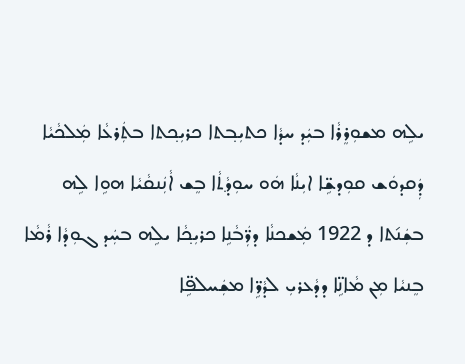ܝܠܹܗ ܡܫܘܼܪܸܪܵܐ ܒܝܲܕ ܚܕܵܐ ܟܬܝܼܒ݂ܬܐ ܟܪܝܼܟ݂ܬܐ ܒܬܲܪܥܵܐ ܡܲܠܟܵܝܵܐ ܕܲܩܕܘܿܫ ܩܘܼܕܫܹ̈ܐ ܐܝܼܢܵܐ ܗܿܘ ܚܘܼܕܵܬ݂ܵܐ ܒܸܫ ܐܵܢܲܢܩܵܝܵܐ ܗܘܹܐ ܠܹܗ ܒܫܲܢ݇ܬܐ ܕ 1922 ܡܲܫܟܢܵܐ ܕܪ̈ܲܒܵܢܹܐ ܟܪܝܼܟ݂ܵܐ ܝܠܹܗ ܒܚܲܕ ܓܘܼܕܵܐ ܪܵܡܵܐ ܒܸܢܝܵܐ ܡܼܢ ܡܵܐܢܹ̈ܐ ܕܕܵܥܪܝܼ ܠܕܵܪܹ̈ܐ ܡܫܲܚܠܦܹ̈ܐ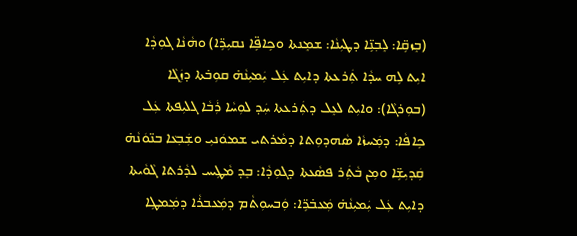(ܒܸܙܩܹ̈ܐ: ܠܸܒ݂ܢܹ̈ܐ ܕܛܝܼܢܵܐ: ܫܡܸܢܬܐ ܘܟܹܐܦܹ̈ܐ ܢܩܝܼܪܹ̈ܐ) ܘܗܵܢܵܐ ܓܘܼܕܵܐ ܐܝܼܬ ܠܹܗ ܚܕܵܐ ܬܲܪܥܬܐ ܕܐܝܼܬ ܥܲܠ ܝܲܡܝܼܢܵܗ̇ ܩܘܼܒ̇ܬܐ ܕܙܲܓܵܐ (ܒܘܼܪܓܵܐ): ܘܐܝܼܬ ܠܥܸܠ ܕܬܲܪܥܬܐ ܚܲܕ ܠܘܼܚܵܐ ܪܲܒܵܐ ܓܠܝܼܦܬܐ ܥܲܠ ܟܹܐܦܵܐ: ܕܡܲܚܙܵܐ ܣܵܗܕܘܼܬܐ ܕܡܵܪܬܝ ܫܡܘܿܢܝܼ ܘܫܲܒ݂ܥܵܐ ܒܢ̈ܘܿܢܵܗ̇ ܩܲܕܝܼܫܹ̈ܐ ܘܡܼܢ ܒܵܬܲܪ ܦܣܵܥܬܐ ܕܓܘܼܕܵܐ: ܒܸܕ ܡܵܛܹܝܚ ܠܕܵܪܬܐ ܓܵܘܵܝܬܐ ܕܐܝܼܬ ܥܲܠ ܝܲܡܝܼܢܵܗ̇ ܡܲܥܒ̇ܪܹ̈ܐ: ܘܲܒܚܘܼܬܵܡ ܕܡܲܥܒܪܵܐ ܕܡܲܡܛܹܐ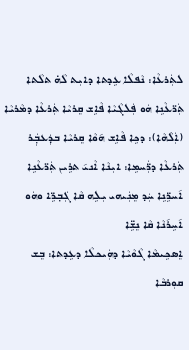ܠܬܲܪܥܵܐ: ܢܵܦܠܵܐ ܥܹܕܬܐ ܕܐܝܼܬ ܠܵܗ̇ ܬܠܵܬܐ ܬܲܪ̈ܥܵܢܹܐ ܗܿܘ ܦܲܠܓܵܝܵܐ ܦܵܐܹܫ ܩܸܪܝܵܐ ܬܲܪܥܵܐ ܕܡܵܪܝܵܐ (ܐܲܠܵܗܵܐ): ܕܟܹܐ ܦܵܐܹܫ ܗ݇ܘܵܐ ܩܸܪܝܵܐ ܒܕܲܥܒ݂ܲܪ ܬܲܪܥܵܐ ܕܪ̈ܲܚܡܹܐ: ܐܝܼܢܵܐ ܐܵܢܝ݇ ܬܪܹܝܢ ܬܲܪ̈ܥܵܢܹܐ ܐ݇ܚܪܹ̈ܢܹܐ ܚܲܕ ܡܸܢܲܝܗܝ ܝܼܠܹܗ ܩܵܐ ܓܲܒ݂ܪܹ̈ܐ ܘܗܿܘ ܐ݇ܚܹܪ݇ܢܵܐ ܩܵܐ ܢܸܫܹ̈ܐ
ܐܸܣܟܹܝܡܵܐ ܓܵܘܵܝܵܐ ܕܗܲܝܟܠܵܐ ܕܥܹܕܬܐ: ܒܸܫ ܩܘܼܪܒܵܐ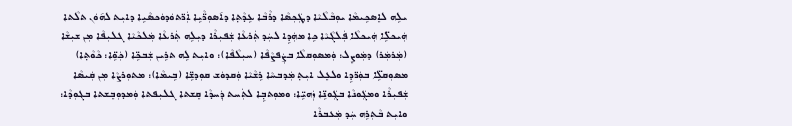ܝܠܹܗ ܠܐܸܣܟܹܝܡܵܐ ܝܘܼܒܵܠܵܝܵܐ ܕܛܲܟ݂ܣܵܐ ܕܪܵܒܵܐ ܥܹܕܵܬ݂ܐ ܕܐ݇ܣܘܼܪ̈ܵܝܹܐ ܐܲܪ̈ܬܘܿܕܘܿܟܣܵܝܹܐ ܕܐܝܼܬ ܠܗ݇ܘܿܢ ܬܠܵܬܐ ܗܲܝܟܠܹ̈ܐ ܗܲܝܟܠܵܐ ܦܲܠܓܵܝܵܐ ܟܹܐ ܡܗܲܕܹܐ ܠܚܲܕ ܬܲܪܥܵܐ ܫܲܦܝܼܪܵܐ ܕܝܼܠܹܗ ܬܲܪܥܵܐ ܡܲܠܟܵܝܵܐ ܓܠܝܼܦܵܐ ܡܼܢ ܫܝܼܫܵܐ (ܡܲܪܡܲܪ) ܕܡܲܘܨܸܠ: ܘܲܡܣܘܼܩܠܵܐ ܒܨܲܦܨܵܦܵܐ (ܚܝܼܠܵܦܵܐ): ܘܐܝܼܬ ܠܹܗ ܬܪܹܝܢ ܫܲܒܟܹ̈ܐ (ܟܲܘܹ̈ܐ: ܟܵܘܵܬ݂ܐ) ܡܣܘܼܩܠܹ̈ܐ ܒܘܲܪ̈ܕܹܐ ܘܠܥܸܠ ܐܝܼܬ݂ ܡܲܕܒܚܵܐ ܪܹܫܵܝܵܐ ܘܲܩܕܘܿܫ ܩܘܼܕܫܹ̈ܐ (ܒܹܝܡܵܐ): ܡܬܘܼܪܨܵܐ ܡܼܢ ܩܲܝܣܵܐ ܫܲܦܝܼܪܵܐ ܘܡܓܲܘܢܵܐ ܒܓܲܘܢܹ̈ܐ ܙܲܗܝܹ̈ܐ: ܘܡܘܼܬܒ݂ܹܐ ܠܬܲܚܬ ܕܲܚܕܵܐ ܩܸܫܬܐ ܓܠܝܼܦܬܐ ܘܲܡܕܘܼܒܸܫܬܐ ܒܓܘܼܕܵܐ: ܘܐܝܼܬ ܒܵܬܼܪܹܗ ܚܲܕ ܡܲܥܒܪܵܐ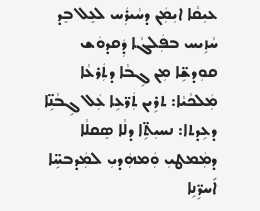ܥܝܼܩܵܐ ܐܝܼܡܲܢ ܕܚܵܝܪܲܚ ܠܥܸܠ ܒܸܕ ܚܵܙܹܝܚ ܒܦܲܠܓܵܐ ܕܲܩܕܘܿܫ ܩܘܼܕܫܹ̈ܐ ܡܼܢ ܓܹܒܵܐ ܕܬܲܪܥܵܐ ܡܲܠܟܵܝܵܐ: ܬܪܹܝܢ ܬܲܪ̈ܥܹܐ ܥܲܠ ܓܹܒܵܢܹ̈ܐ ܕܥܹܕܬܐ: ܢܚܝܼܬܹ̈ܐ ܕܠܵܐ ܣܸܩܠܵܐ ܕܡܲܡܛܝܼ ܘܲܡܗܲܕܝܼ ܠܡܲܕܒܚܹ̈ܐ ܐ݇ܚܪܹ̈ܢܹܐ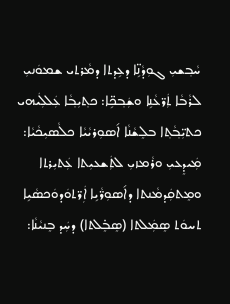ܚܵܒ݂ܫܝܼ ܓܘܼܕܵܢܹ̈ܐ ܕܥܹܕܬܐ ܕܡܵܪܬܝ ܫܡܘܿܢܝܼ ܠܪܵܒܵܐ ܬܲܪ̈ܥܵܢܹܐ ܘܫܲܒ݂ܟܹ̈ܐ: ܟܬ݂ܝܼܒ݂ܵܐ ܥܲܠܠܲܝܗܝ ܟܬܝܼ̈ܒ݂ܵܬ݂ܐ ܒܠܸܫܵܢܵܐ ܐ݇ܣܘܼܪܝܵܝܵܐ ܟܠܵܣܝܼܟܵܝܵܐ: ܡܲܝܕܸܥܝܼ ܘܪܵܡܙܝܼ ܠܬܲܫܥܝܼܬܐ ܥܲܬܝܼܪܬܐ ܘܡܸܬܩܲܕܡܵܢܬܐ ܕܐ݇ܣܘܼܪ̈ܵܝܹܐ ܐܲܪ̈ܬܘܿܕܘܿܟܣܵܝܹܐ ܬܚܘܿܬ ܣܸܡܲܠܬܐ (ܣܸܒܸ̇ܠܬܐ) ܕܚܲܕ ܒܸܢܝܵܢܵܐ: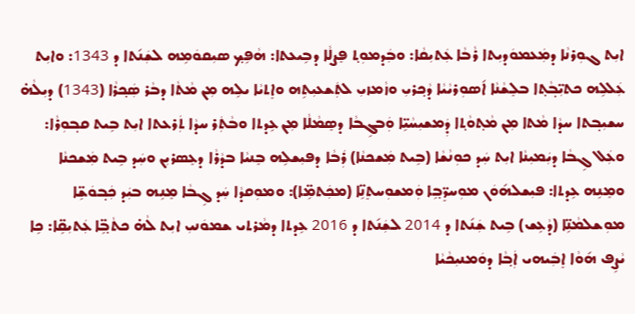ܐܝܼܬ ܓܘܼܪܢܵܐ ܕܡܲܥܡܘܿܕܝܼܬܐ ܪܵܒܵܐ ܥܲܬܝܼܩܵܐ: ܘܒܲܕܡܘܼܬ݂ ܦܸܨܠܵܐ ܕܒܹܝܥܬܐ: ܗܵܦܹܟ݂ ܣܝܼܩܘܿܡܹܗ ܠܫܲܢ݇ܬܐ ܕ 1343: ܘܐܝܼܬ ܥܲܠܠܹܗ ܟܬܝܼ̈ܒ݂ܵܬ݂ܐ ܒܠܸܫܵܢܵܐ ܐ݇ܣܘܼܪܝܵܝܵܐ ܕܵܟ݂ܪܝܼ ܘܙܵܡܙܝܼ ܠܬܲܫܥܝܼܬܹܗ ܘܐܸܬܝܵܐ ܝܠܹܗ ܡܼܢ ܡܵܬܵܐ ܕܒܵܪ ܣܲܟ݂ܪܵܐ (1343) ܕܝܼܠܵܗ̇ ܚܫܝܼܒ݂ܬܐ ܚܕܵܐ ܡܵܬܐ ܡܼܢ ܡܵܬ݂ܘܵܬ݂ܐ ܕܲܡܫܝܼܚܵܝܹ̈ܐ ܘܲܒܓܹܒܵܐ ܕܣܸܡܵܠܵܐ ܡܼܢ ܥܹܕܬܐ ܘܒܵܬܲܪ ܚܕܵܐ ܬܲܪܥܬܐ ܐܝܼܬ ܒܹܝܬ ܩܒ݂ܘܼܪܵܐ: ܘܥܲܠ ܓܹܒܵܐ ܕܝܲܡܝܼܢܵܐ ܐܝܼܬ ܚܲܕ ܟܘܼܢܵܫܵܐ (ܒܹܝܬ ܡܲܫܟܢܵܐ) ܪܲܒܵܐ ܕܦܝܼܫܠܹܗ ܒܸܢܝܵܐ ܒܕܵܪܵܐ ܕܥܸܣܪܝܼܢ ܘܚܲܕ ܒܹܝܬ ܡܲܫܟܢܵܐ ܘܡܸܢܹܗ ܥܹܕܬܐ: ܦܝܼܫܠܗ݇ܘܿܢ ܡܘܼܚܪܸ̈ܒ݂ܹܐ ܘܲܡܫܘܼܚܬܸܢܹ̈ܐ (ܡܟܲܬܡܹ̈ܐ): ܘܡܘܼܩܕܵܐ ܚܲܕ ܓܹܒܵܐ ܡܸܢܹܗ ܒܝܲܕ ܟܲܒ݂ܘܿܫܹ̈ܐ ܡܘܼܫܠܡܵܢܹ̈ܐ (ܕܵܥܹܫ) ܒܹܝܬ ܫܲܢ݇ܬܐ ܕ 2014 ܠܫܲܢ݇ܬܐ ܕ 2016 ܥܹܕܬܐ ܕܡܵܪܬܝ ܫܡܘܿܢܝܼ ܐܝܼܬ ܠܵܗ̇ ܟܬܵܒ݂ܹ̈ܐ ܥܲܬܝܼܩܹ̈ܐ: ܟܹܐ ܝܵܨܹܦ ܗ݇ܘܵܐ ܐܸܒܲܝܗܝ ܐܲܒ݂ܵܐ ܕܘܿܡܢܝܼܟܵܝܵܐ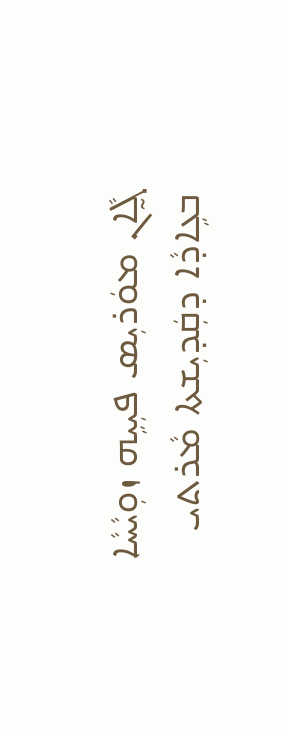ܓ̰ܵܐܢ ܡܘܿܪܝܼܣ ܦܝܼܝܹܗ ܙܘܼܝܵܚܵܐ ܒܥܹܐܕܵܐ ܕܩܲܕܝܼܫܬܐ ܡܵܪܬܝ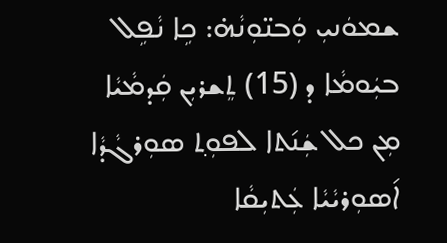ܫܡܘܿܢܝܼ ܘܲܒܢ̈ܘܼܢܵܗ̇: ܟܹܐ ܢܵܦܹܠ ܒܝܲܘܡܵܐ ܕ (15) ܬܸܫܪܝܼܢ ܩܲܕܡܵܝܵܐ ܡܼܢ ܟܠ ܫܲܢ݇ܬܐ ܠܦܘܼܬ݂ ܣܘܼܪܓܵܕܵܐ ܐ݇ܣܘܼܪܝܵܝܵܐ ܥܲܬܝܼܩܵܐ